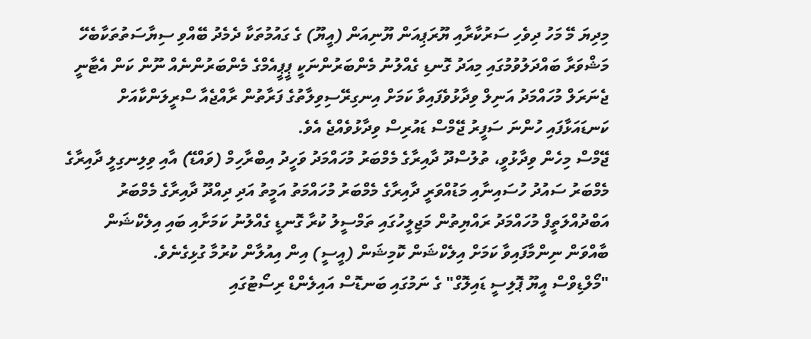މިދިޔަ މޭ މަހު ދިވެހި ސަރުކާރާއި ޔޫރަޕިއަން ޔޫނިއަން (އީޔޫ) ގެ ގައުމުތަކާ ދެމެދު ބޭއްވި ސިޔާސަތުތަކާބެހޭ މަޝްވަރާ ބައްދަލުވުމުގައި މިއަދު ގޮނޑި ގެއްލުނު މެންބަރުންނަކީ ޕީޕީއެމްގެ މެންބަރުންނެއް ނޫން ކަން އެޓާނީ ޖެނަރަލް މުހައްމަދު އަނިލް ވިދާޅުވެފައިވާ ކަމަށް އިނގިރޭސިވިލާތުގެ ފަރާތުން ރާއްޖެއާ ސްރީލަންކާއަށް ކަނޑައަޅާފައި ހުންނަ ސަފީރު ޖޭމްސް ޑައުރިސް ވިދާޅުވެއްޖެ އެވެ.
ޖޭމްސް މިހެން ވިދާޅުވީ، ތުލުސްދޫ ދާއިރާގެ މެމްބަރު މުހައްމަދު ވަހީދު އިބްރާހިމް (ވައްޑޭ) އާއި ވިލިނގިލީ ދާއިރާގެ މެމްބަރު ސައުދު ހުސައިނާއި މަޑުއްވަރީ ދާއިރާގެ މެމްބަރު މުހައްމަތު އަމީތު އަދި ދިއްދޫ ދާއިރާގެ މެމްބަރު އަބްދުއްލަތީފް މުހައްމަދު ރައްޔިތުން މަޖިލީހުގައި ތަމްސީލު ކުރާ ގޮނޑީ ގެއްލުނު ކަމަށާއި ބައި އިލެކްޝަން ބާއްވަން ނިންމާފައިވާ ކަމަށް އިލެކްޝަން ކޮމިޝަން (އީސީ) އިން އިއުލާން ކުރުމާ ގުޅިގެނެވެ.
"މޯލްޑިވްސް އީޔޫ ޕޮލިސީ ޑައިލޮގް" ގެ ނަމުގައި ބަނޑޮސް އައިލެންޑް ރިސޯޓުގައި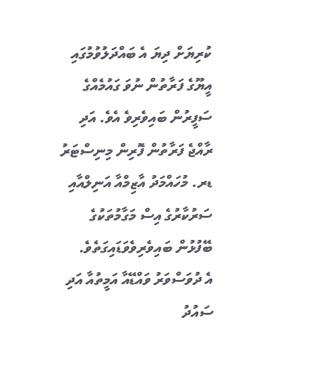ކުރިޔަށް ދިޔަ އެ ބައްދަލުވުމުގައި އީޔޫގެ ފަރާތުން ނުވަ ގައުމެއްގެ ސަފީރުން ބައިވެރިވެ އެވެ. އަދި ރާއްޖެ ފަރާތުން ފޮރިން މިނިސްޓަރު ޑރ. މުހައްމަދު އާޒިމްއާ އަނިލްއާއި ސަރުކާރުގެ އިސް މަގާމުތަކުގެ ބޭފުޅުން ބައިވެރިވެވަޑައިގަތެވެ.
އެ ދުވަސްވަރު ވައްޑޭއާ އަމީތުއާ އަދި ސައުދު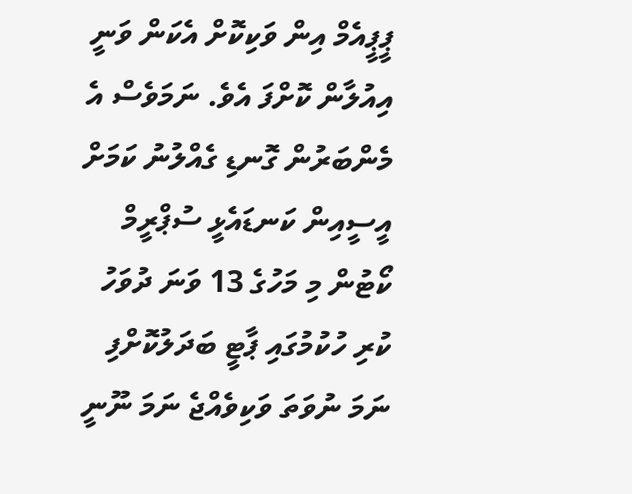ޕީޕީއެމް އިން ވަކިކޮށް އެކަން ވަނީ އިއުލާން ކޮށްފަ އެވެ. ނަމަވެސް އެ މެންބަރުން ގޮނޑި ގެއްލުނު ކަމަށް އީސީއިން ކަނޑައެޅީ ސުޕްރީމް ކޯޓުން މި މަހުގެ 13 ވަނަ ދުވަހު ކުރި ހުކުމުގައި ޕާޓީ ބަދަލުކޮށްފި ނަމަ ނުވަތަ ވަކިވެއްޖެ ނަމަ ނޫނީ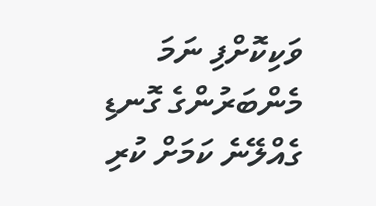ވަކިކޮށްފި ނަމަ މެންބަރުންގެ ގޮނޑި ގެއްލޭނެ ކަމަށް ކުރި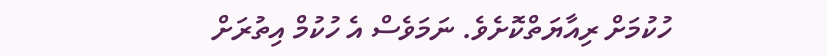ހުކުމަށް ރިއާޔަތްކޮށެވެ. ނަމަވެސް އެ ހުކުމް އިތުރަށް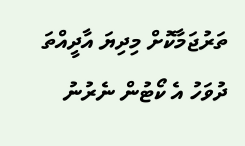ތަރުޖަމާކޮށް މިދިޔަ އާދީއްތަ ދުވަހު އެ ކޯޓުން ނެރުނު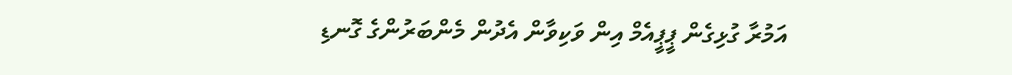އަމުރާ ގުޅިގެން ޕީޕީއެމް އިން ވަކިވާން އެދުން މެންބަރުންގެ ގޮނޑި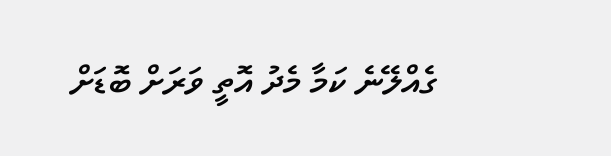ގެއްލޭނެ ކަމާ މެދު އޮތީ ވަރަށް ބޮޑަށް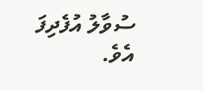ސުވާލު އުފެދިފަ އެވެ.